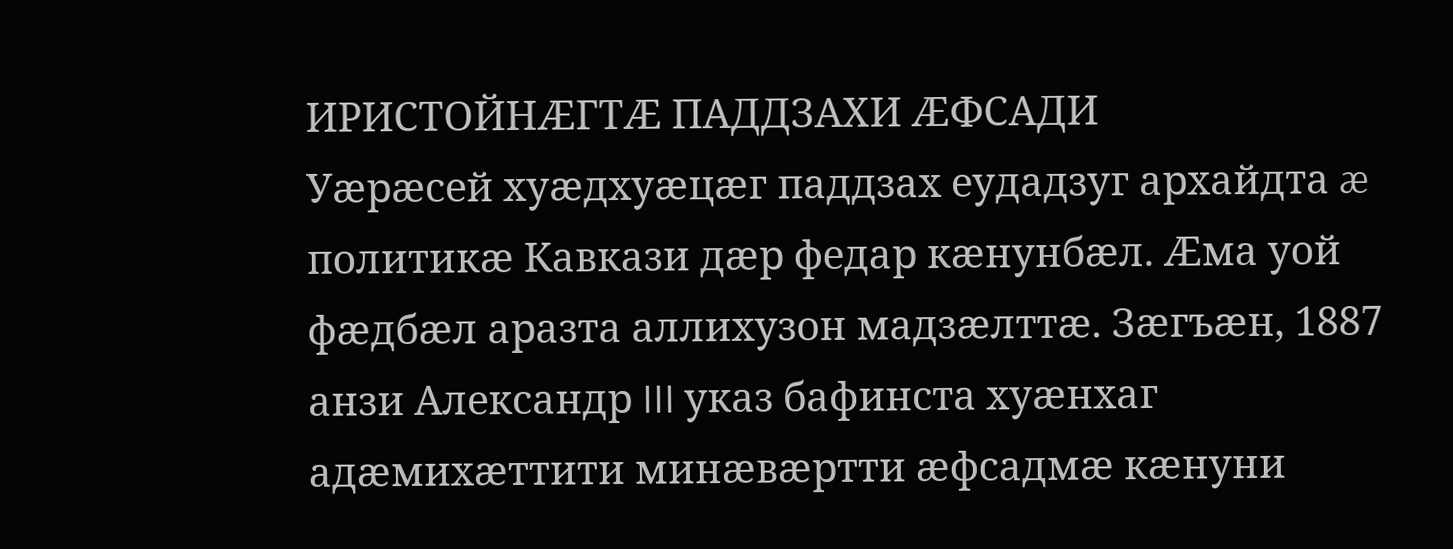ИРИСТОЙНÆГТÆ ПАДДЗАХИ ÆФСАДИ
Уæрæсей хуæдхуæцæг паддзах еудадзуг архайдта æ политикæ Кавкази дæр федар кæнунбæл. Æма уой фæдбæл аразта аллихузон мадзæлттæ. Зæгъæн, 1887 анзи Александр III указ бафинста хуæнхаг адæмихæттити минæвæртти æфсадмæ кæнуни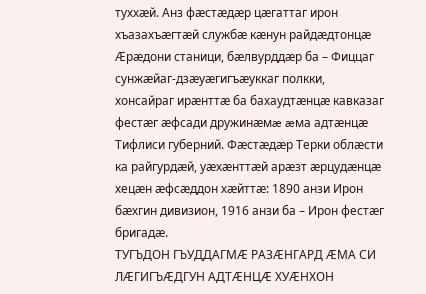туххæй. Анз фæстæдæр цæгаттаг ирон хъазахъæгтæй службæ кæнун райдæдтонцæ Æрæдони станици, бæлвурддæр ба – Фиццаг сунжæйаг-дзæуæгигъæуккаг полкки, хонсайраг ирæнттæ ба бахаудтæнцæ кавказаг фестæг æфсади дружинæмæ æма адтæнцæ Тифлиси губерний. Фæстæдæр Терки облæсти ка райгурдæй, уæхæнттæй арæзт æрцудæнцæ хецæн æфсæддон хæйттæ: 1890 анзи Ирон бæхгин дивизион, 1916 анзи ба – Ирон фестæг бригадæ.
ТУГЪДОН ГЪУДДАГМÆ РАЗÆНГАРД ÆМА СИ ЛÆГИГЪÆДГУН АДТÆНЦÆ ХУÆНХОН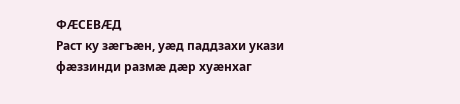ФÆСЕВÆД
Раст ку зæгъæн, уæд паддзахи укази фæззинди размæ дæр хуæнхаг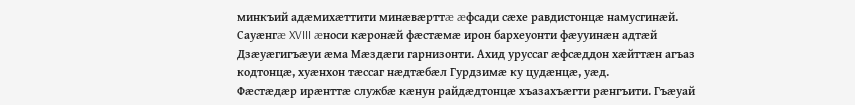минкъий адæмихæттити минæвæрттæ æфсади сæхе равдистонцæ намусгинæй. Сауæнгæ XVIII æноси кæронæй фæстæмæ ирон бархеуонти фæууинæн адтæй Дзæуæгигъæуи æма Мæздæги гарнизонти. Ахид уруссаг æфсæддон хæйттæн агъаз кодтонцæ, хуæнхон тæссаг нæдтæбæл Гурдзимæ ку цудæнцæ, уæд.
Фæстæдæр ирæнттæ службæ кæнун райдæдтонцæ хъазахъæгти рæнгъити. Гъæуай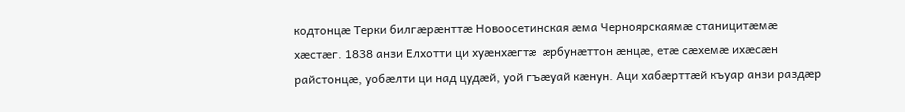кодтонцæ Терки билгæрæнттæ Новоосетинская æма Черноярскаямæ станицитæмæ хæстæг. 1838 анзи Елхотти ци хуæнхæгтæ æрбунæттон æнцæ, етæ сæхемæ ихæсæн райстонцæ, уобæлти ци над цудæй, уой гъæуай кæнун. Аци хабæрттæй къуар анзи раздæр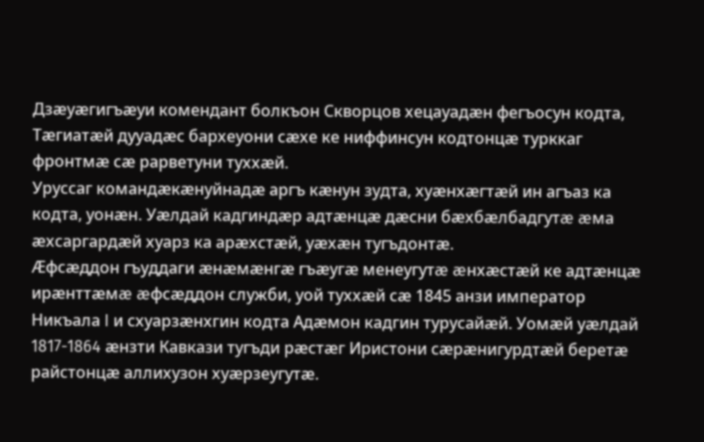Дзæуæгигъæуи комендант болкъон Скворцов хецауадæн фегъосун кодта, Тæгиатæй дууадæс бархеуони сæхе ке ниффинсун кодтонцæ турккаг фронтмæ сæ рарветуни туххæй.
Уруссаг командæкæнуйнадæ аргъ кæнун зудта, хуæнхæгтæй ин агъаз ка кодта, уонæн. Уæлдай кадгиндæр адтæнцæ дæсни бæхбæлбадгутæ æма æхсаргардæй хуарз ка арæхстæй, уæхæн тугъдонтæ.
Æфсæддон гъуддаги æнæмæнгæ гъæугæ менеугутæ æнхæстæй ке адтæнцæ ирæнттæмæ æфсæддон служби, уой туххæй сæ 1845 анзи император Никъала I и схуарзæнхгин кодта Адæмон кадгин турусайæй. Уомæй уæлдай 1817-1864 æнзти Кавкази тугъди рæстæг Иристони сæрæнигурдтæй беретæ райстонцæ аллихузон хуæрзеугутæ.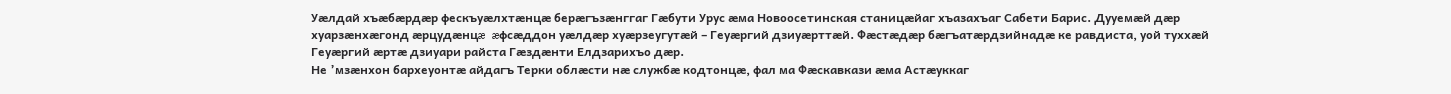Уæлдай хъæбæрдæр фескъуæлхтæнцæ берæгъзæнггаг Гæбути Урус æма Новоосетинская станицæйаг хъазахъаг Сабети Барис. Дууемæй дæр хуарзæнхæгонд æрцудæнцæ æфсæддон уæлдæр хуæрзеугутæй – Геуæргий дзиуæрттæй. Фæстæдæр бæгъатæрдзийнадæ ке равдиста, уой туххæй Геуæргий æртæ дзиуари райста Гæздæнти Елдзарихъо дæр.
Не ’мзæнхон бархеуонтæ айдагъ Терки облæсти нæ службæ кодтонцæ, фал ма Фæскавкази æма Астæуккаг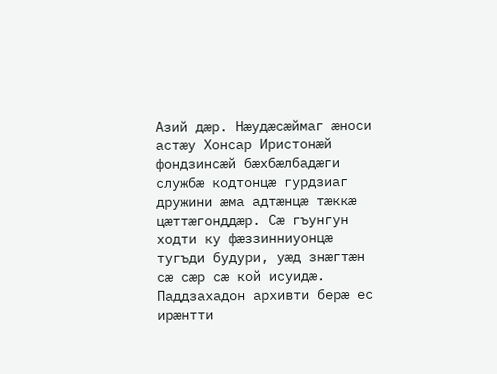Азий дæр. Нæудæсæймаг æноси астæу Хонсар Иристонæй фондзинсæй бæхбæлбадæги службæ кодтонцæ гурдзиаг дружини æма адтæнцæ тæккæ цæттæгонддæр. Сæ гъунгун ходти ку фæззинниуонцæ тугъди будури, уæд знæгтæн сæ сæр сæ кой исуидæ.
Паддзахадон архивти берæ ес ирæнтти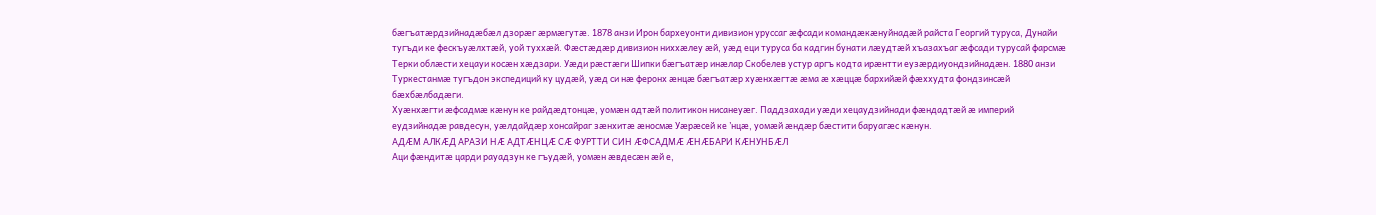бæгъатæрдзийнадæбæл дзорæг æрмæгутæ. 1878 анзи Ирон бархеуонти дивизион уруссаг æфсади командæкæнуйнадæй райста Георгий туруса, Дунайи тугъди ке фескъуæлхтæй, уой туххæй. Фæстæдæр дивизион ниххæлеу æй, уæд еци туруса ба кадгин бунати лæудтæй хъазахъаг æфсади турусай фарсмæ Терки облæсти хецауи косæн хæдзари. Уæди рæстæги Шипки бæгъатæр инæлар Скобелев устур аргъ кодта ирæнтти еузæрдиуондзийнадæн. 1880 анзи Туркестанмæ тугъдон экспедиций ку цудæй, уæд си нæ феронх æнцæ бæгъатæр хуæнхæгтæ æма æ хæццæ бархийæй фæххудта фондзинсæй бæхбæлбадæги.
Хуæнхæгти æфсадмæ кæнун ке райдæдтонцæ, уомæн адтæй политикон нисанеуæг. Паддзахади уæди хецаудзийнади фæндадтæй æ империй еудзийнадæ равдесун, уæлдайдæр хонсайраг зæнхитæ æносмæ Уæрæсей ке ’нцæ, уомæй æндæр бæстити баруагæс кæнун.
АДÆМ АЛКÆД АРАЗИ НÆ АДТÆНЦÆ СÆ ФУРТТИ СИН ÆФСАДМÆ ÆНÆБАРИ КÆНУНБÆЛ
Аци фæндитæ царди рауадзун ке гъудæй, уомæн æвдесæн æй е,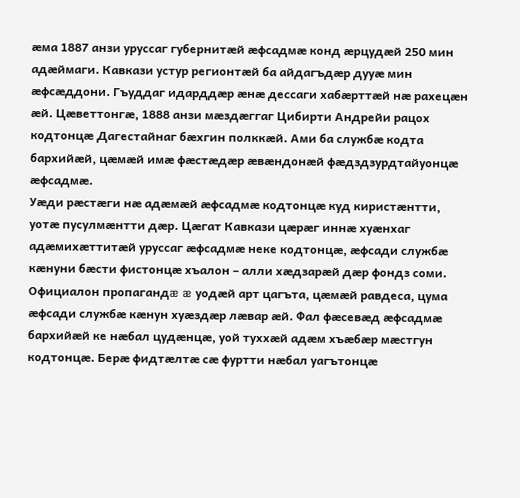æма 1887 анзи уруссаг губернитæй æфсадмæ конд æрцудæй 250 мин адæймаги. Кавкази устур регионтæй ба айдагъдæр дууæ мин æфсæддони. Гъуддаг идарддæр æнæ дессаги хабæрттæй нæ рахецæн æй. Цæветтонгæ, 1888 анзи мæздæггаг Цибирти Андрейи рацох кодтонцæ Дагестайнаг бæхгин полккæй. Ами ба службæ кодта бархийæй, цæмæй имæ фæстæдæр æвæндонæй фæдздзурдтайуонцæ æфсадмæ.
Уæди рæстæги нæ адæмæй æфсадмæ кодтонцæ куд киристæнтти, уотæ пусулмæнтти дæр. Цæгат Кавкази цæрæг иннæ хуæнхаг адæмихæттитæй уруссаг æфсадмæ неке кодтонцæ, æфсади службæ кæнуни бæсти фистонцæ хъалон – алли хæдзарæй дæр фондз соми.
Официалон пропагандæ æ уодæй арт цагъта, цæмæй равдеса, цума æфсади службæ кæнун хуæздæр лæвар æй. Фал фæсевæд æфсадмæ бархийæй ке нæбал цудæнцæ, уой туххæй адæм хъæбæр мæстгун кодтонцæ. Берæ фидтæлтæ сæ фуртти нæбал уагътонцæ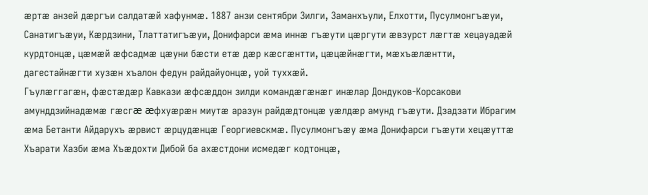æртæ анзей дæргъи салдатæй хафунмæ. 1887 анзи сентябри Зилги, Заманхъули, Елхотти, Пусулмонгъæуи, Санатигъæуи, Кæрдзини, Тлаттатигъæуи, Донифарси æма иннæ гъæути цæргути æвзурст лæгтæ хецауадæй курдтонцæ, цæмæй æфсадмæ цæуни бæсти етæ дæр кæсгæнтти, цæцæйнæгти, мæхъæлæнтти, дагестайнæгти хузæн хъалон федун райдайуонцæ, уой туххæй.
Гъулæггагæн, фæстæдæр Кавкази æфсæддон зилди командæгæнæг инæлар Дондуков-Корсакови амунддзийнадæмæ гæсгæ æфхуæрæн миутæ аразун райдæдтонцæ уæлдæр амунд гъæути. Дзадзати Ибрагим æма Бетанти Айдарухъ æрвист æрцудæнцæ Георгиевскмæ. Пусулмонгъæу æма Донифарси гъæути хецæуттæ Хъарати Хазби æма Хъæдохти Дибой ба ахæстдони исмедæг кодтонцæ,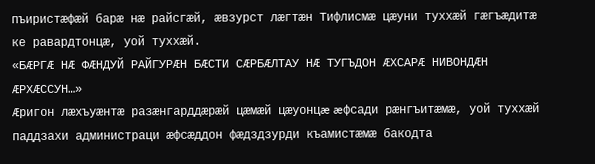пъиристæфæй барæ нæ райсгæй, æвзурст лæгтæн Тифлисмæ цæуни туххæй гæгъæдитæ ке равардтонцæ, уой туххæй.
«БÆРГÆ НÆ ФÆНДУЙ РАЙГУРÆН БÆСТИ СÆРБÆЛТАУ НÆ ТУГЪДОН ÆХСАРÆ НИВОНДÆН ÆРХÆССУН…»
Æригон лæхъуæнтæ разæнгарддæрæй цæмæй цæуонцæ æфсади рæнгъитæмæ, уой туххæй паддзахи администраци æфсæддон фæдздзурди къамистæмæ бакодта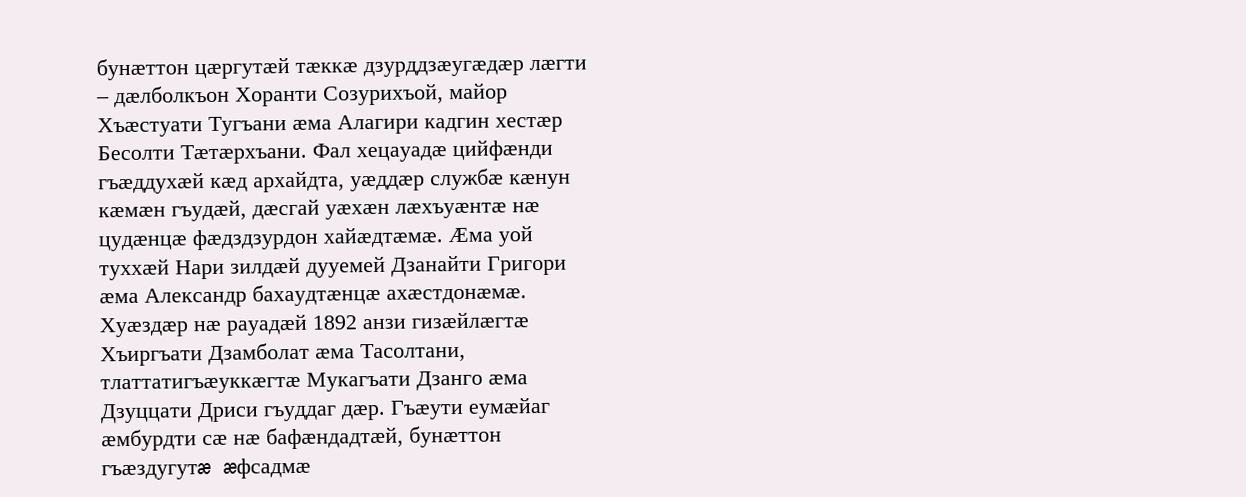бунæттон цæргутæй тæккæ дзурддзæугæдæр лæгти – дæлболкъон Хоранти Созурихъой, майор Хъæстуати Тугъани æма Алагири кадгин хестæр Бесолти Тæтæрхъани. Фал хецауадæ цийфæнди гъæддухæй кæд архайдта, уæддæр службæ кæнун кæмæн гъудæй, дæсгай уæхæн лæхъуæнтæ нæ цудæнцæ фæдздзурдон хайæдтæмæ. Æма уой туххæй Нари зилдæй дууемей Дзанайти Григори æма Александр бахаудтæнцæ ахæстдонæмæ.
Хуæздæр нæ рауадæй 1892 анзи гизæйлæгтæ Хъиргъати Дзамболат æма Тасолтани, тлаттатигъæуккæгтæ Мукагъати Дзанго æма Дзуццати Дриси гъуддаг дæр. Гъæути еумæйаг æмбурдти сæ нæ бафæндадтæй, бунæттон гъæздугутæ æфсадмæ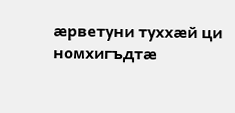æрветуни туххæй ци номхигъдтæ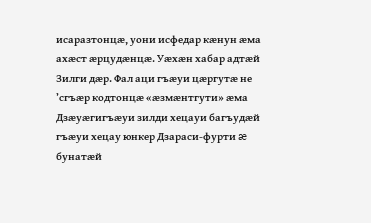исаразтонцæ, уони исфедар кæнун æма ахæст æрцудæнцæ. Уæхæн хабар адтæй Зилги дæр. Фал аци гъæуи цæргутæ не ’сгъæр кодтонцæ «æзмæнтгути» æма Дзæуæгигъæуи зилди хецауи багъудæй гъæуи хецау юнкер Дзараси-фурти æ бунатæй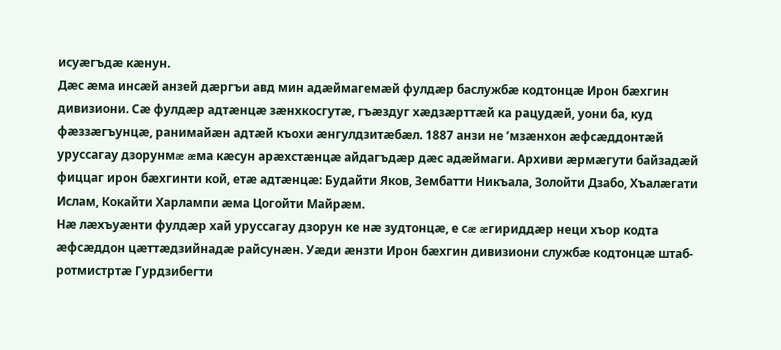исуæгъдæ кæнун.
Дæс æма инсæй анзей дæргъи авд мин адæймагемæй фулдæр баслужбæ кодтонцæ Ирон бæхгин дивизиони. Сæ фулдæр адтæнцæ зæнхкосгутæ, гъæздуг хæдзæрттæй ка рацудæй, уони ба, куд фæззæгъунцæ, ранимайæн адтæй къохи æнгулдзитæбæл. 1887 анзи не ’мзæнхон æфсæддонтæй уруссагау дзорунмæ æма кæсун арæхстæнцæ айдагъдæр дæс адæймаги. Архиви æрмæгути байзадæй фиццаг ирон бæхгинти кой, етæ адтæнцæ: Будайти Яков, Зембатти Никъала, Золойти Дзабо, Хъалæгати Ислам, Кокайти Харлампи æма Цогойти Майрæм.
Нæ лæхъуæнти фулдæр хай уруссагау дзорун ке нæ зудтонцæ, е сæ æгириддæр неци хъор кодта æфсæддон цæттæдзийнадæ райсунæн. Уæди æнзти Ирон бæхгин дивизиони службæ кодтонцæ штаб-ротмистртæ Гурдзибегти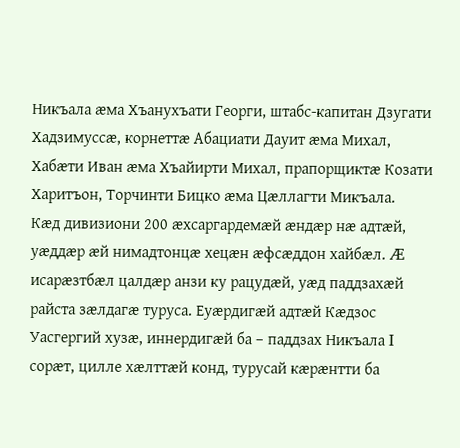Никъала æма Хъанухъати Георги, штабс-капитан Дзугати Хадзимуссæ, корнеттæ Абациати Дауит æма Михал, Хабæти Иван æма Хъайирти Михал, прапорщиктæ Козати Харитъон, Торчинти Бицко æма Цæллагти Микъала.
Кæд дивизиони 200 æхсаргардемæй æндæр нæ адтæй, уæддæр æй нимадтонцæ хецæн æфсæддон хайбæл. Æ исарæзтбæл цалдæр анзи ку рацудæй, уæд паддзахæй райста зæлдагæ туруса. Еуæрдигæй адтæй Кæдзос Уасгергий хузæ, иннердигæй ба – паддзах Никъала I сорæт, цилле хæлттæй конд, турусай кæрæнтти ба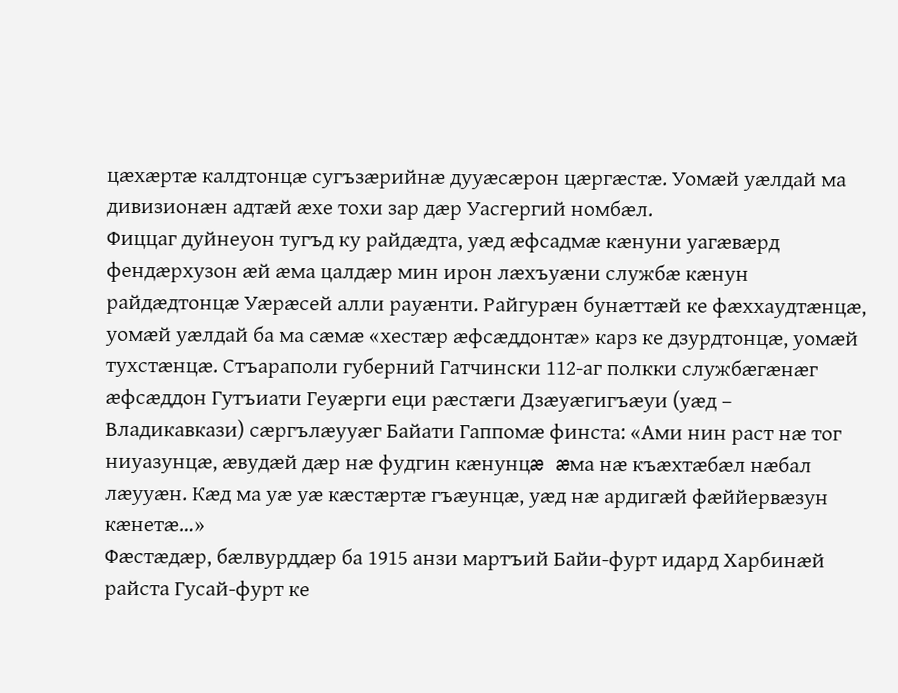цæхæртæ калдтонцæ сугъзæрийнæ дууæсæрон цæргæстæ. Уомæй уæлдай ма дивизионæн адтæй æхе тохи зар дæр Уасгергий номбæл.
Фиццаг дуйнеуон тугъд ку райдæдта, уæд æфсадмæ кæнуни уагæвæрд фендæрхузон æй æма цалдæр мин ирон лæхъуæни службæ кæнун райдæдтонцæ Уæрæсей алли рауæнти. Райгурæн бунæттæй ке фæххаудтæнцæ, уомæй уæлдай ба ма сæмæ «хестæр æфсæддонтæ» карз ке дзурдтонцæ, уомæй тухстæнцæ. Стъараполи губерний Гатчински 112-аг полкки службæгæнæг æфсæддон Гутъиати Геуæрги еци рæстæги Дзæуæгигъæуи (уæд – Владикавкази) сæргълæууæг Байати Гаппомæ финста: «Ами нин раст нæ тог ниуазунцæ, æвудæй дæр нæ фудгин кæнунцæ æма нæ къæхтæбæл нæбал лæууæн. Кæд ма уæ уæ кæстæртæ гъæунцæ, уæд нæ ардигæй фæййервæзун кæнетæ…»
Фæстæдæр, бæлвурддæр ба 1915 анзи мартъий Байи-фурт идард Харбинæй райста Гусай-фурт ке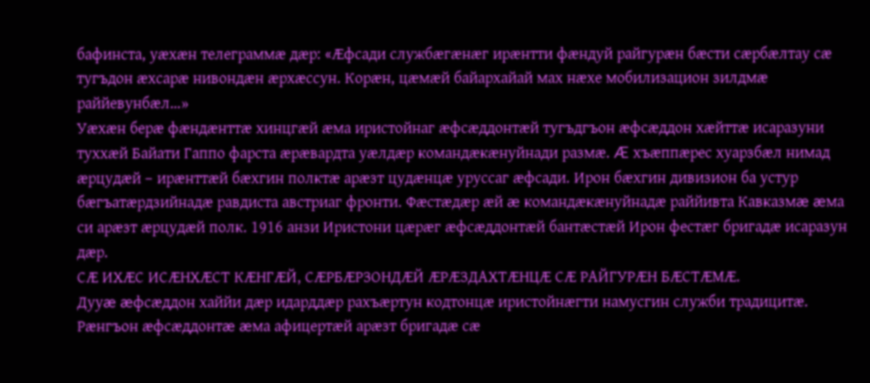бафинста, уæхæн телеграммæ дæр: «Æфсади службæгæнæг ирæнтти фæндуй райгурæн бæсти сæрбæлтау сæ тугъдон æхсарæ нивондæн æрхæссун. Корæн, цæмæй байархайай мах нæхе мобилизацион зилдмæ раййевунбæл…»
Уæхæн берæ фæндæнттæ хинцгæй æма иристойнаг æфсæддонтæй тугъдгъон æфсæддон хæйттæ исаразуни туххæй Байати Гаппо фарста æрæвардта уæлдæр командæкæнуйнади размæ. Æ хъæппæрес хуарзбæл нимад æрцудæй – ирæнттæй бæхгин полктæ арæзт цудæнцæ уруссаг æфсади. Ирон бæхгин дивизион ба устур бæгъатæрдзийнадæ равдиста австриаг фронти. Фæстæдæр æй æ командæкæнуйнадæ раййивта Кавказмæ æма си арæзт æрцудæй полк. 1916 анзи Иристони цæрæг æфсæддонтæй бантæстæй Ирон фестæг бригадæ исаразун дæр.
СÆ ИХÆС ИСÆНХÆСТ КÆНГÆЙ, СÆРБÆРЗОНДÆЙ ÆРÆЗДАХТÆНЦÆ СÆ РАЙГУРÆН БÆСТÆМÆ.
Дууæ æфсæддон хаййи дæр идарддæр рахъæртун кодтонцæ иристойнæгти намусгин служби традицитæ. Рæнгъон æфсæддонтæ æма афицертæй арæзт бригадæ сæ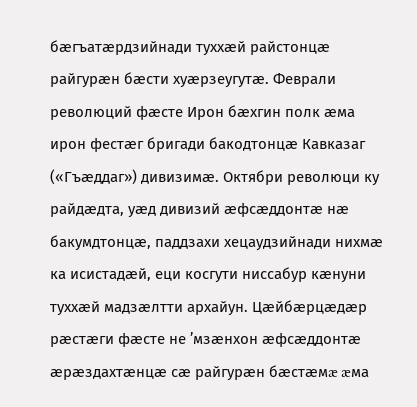бæгъатæрдзийнади туххæй райстонцæ райгурæн бæсти хуæрзеугутæ. Феврали революций фæсте Ирон бæхгин полк æма ирон фестæг бригади бакодтонцæ Кавказаг («Гъæддаг») дивизимæ. Октябри революци ку райдæдта, уæд дивизий æфсæддонтæ нæ бакумдтонцæ, паддзахи хецаудзийнади нихмæ ка исистадæй, еци косгути ниссабур кæнуни туххæй мадзæлтти архайун. Цæйбæрцæдæр рæстæги фæсте не ’мзæнхон æфсæддонтæ æрæздахтæнцæ сæ райгурæн бæстæмæ æма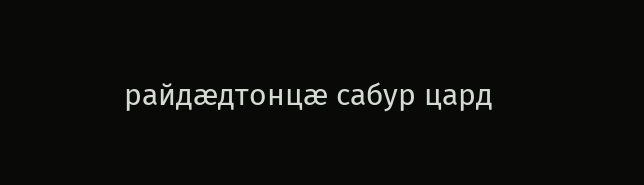райдæдтонцæ сабур цард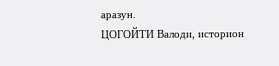аразун.
ЦОГОЙТИ Валоди, историон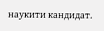наукити кандидат.